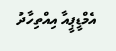އެމްޑީޕީއާ އިއްތިހާދު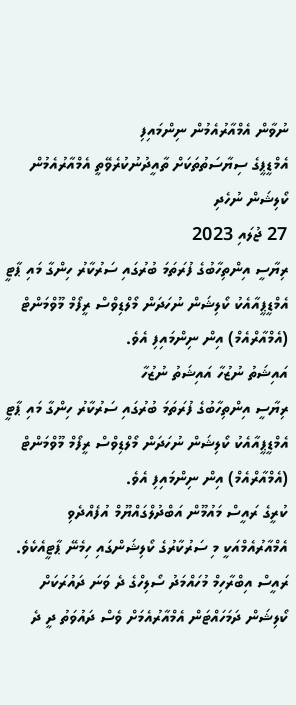ނުވާން އެމްއާރުއެމުން ނިންމައިފި
އެމްޑީޕީގެ ސިޔާސަތުތަކަށް ތާއީދުނުކުރެވޭތީ އެމްއާރުއެމުން ކޯލިޝަން ނުހެދި
27 ޖުލައި 2023
ރިޔާސީ އިންތިހާބުގެ ފުރަތަމަ ބުރުގައި ސަރުކާރު ހިންގާ މައި ޕާޓީ އެމްޑީޕީއާއެކު ކޯލިޝަން ނުހަދަން މޯލްޑިވްސް ރީފޯމް މޫވްމަންޓް (އެމްއާރްއެމް) އިން ނިންމައިފި އެވެ.
އައިޝަތު ނުޒުހާ އައިޝަތު ނުޒުހާ
ރިޔާސީ އިންތިހާބުގެ ފުރަތަމަ ބުރުގައި ސަރުކާރު ހިންގާ މައި ޕާޓީ އެމްޑީޕީއާއެކު ކޯލިޝަން ނުހަދަން މޯލްޑިވްސް ރީފޯމް މޫވްމަންޓް (އެމްއާރްއެމް) އިން ނިންމައިފި އެވެ.
ކުރީގެ ރައީސް މައުމޫން އަބްދުލްގައްޔޫމް އުފެއްދެވި އެމްއާރުއެމްއަކީ މި ސަރުކާރުގެ ކޯލިޝަންގައި ހިމެނޭ ޕާޓީއެކެވެ. ރައީސް އިބްރާހިމް މުހައްމަދު ސޯލިހްގެ ދެ ވަނަ ދައުރަކަށް ކޯލިޝަން ދަމަހައްޓަން އެމްއާރުއެމަށް ވެސް ދައުވަތު ދީ ދެ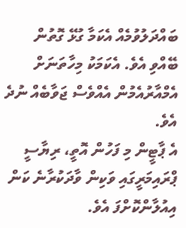ބައްދަލުވުމެއް އެކަމާ ގުޅޭ ގޮތުން ބޭއްވި އެވެ. އެކަމަކު މިހާތަނަށް އެމްއާރުއެމުން އެއްވެސް ޖަވާބެއް ނުދެ އެވެ.
އެ ޕާޓީން މި ފަހުން އޮތީ، ރިޔާސީ ޕްރައިމަރީގައި ވަކިން ވާދަކުރާނެ ކަން އިއުލާންކޮށްފަ އެވެ.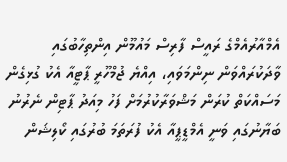އެމްއާރުއެމްގެ ރައީސް ފާރިސް މައުމޫން އިންތިހާބުގައި ވާދަކުރައްވަން ނިންމަވައި، އިއްޔެ ޖުމްހޫރީ ޕާޓީއާ އެކު ގުޅިގެން މަސައްކަތް ކުރަން މަޝްވަރާކުރުމަށް ފަހު މިއަދު ޕާޓިން ނެރުނު ބަޔާނުގައި ވަނީ އެމްޑީޕީއާ އެކު ފުރަތަމަ ބުރުގައި ކޯލިޝަން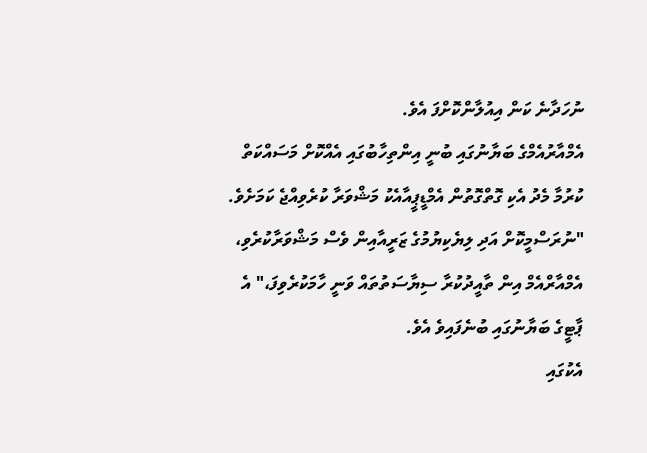ނުހަދާނެ ކަން އިއުލާންކޮށްފަ އެވެ.
އެމްއާރުއެމްގެ ބަޔާނުގައި ބުނީ އިންތިހާބުގައި އެއްކޮށް މަސައްކަތް ކުރުމާ މެދު އެކި ގޮތްގޮތުން އެމްޑީޕީއާއެކު މަޝްވަރާ ކުރެވިއްޖެ ކަމަށެވެ.
"ނުރަސްމީކޮށް އަދި ލިޔެކިޔުމުގެ ޒަރީއާއިން ވެސް މަޝްވަރާކުރެވި، އެމްއާރްއެމް އިން ތާއީދުކުރާ ސިޔާސަތުތައް ވަނީ ހާމަކުރެވިފަ،" އެ ޕާޓީގެ ބަޔާނުގައި ބުނެފައިވެ އެވެ.
އެކުގައި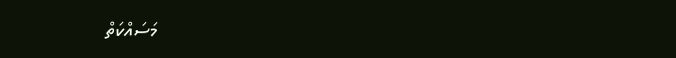މަސައްކަތް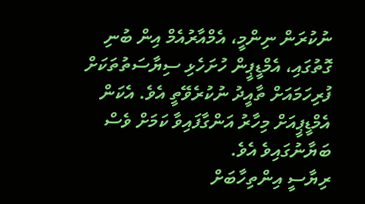ނުކުރަން ނިންމީ، އެމްއާރުއެމް އިން ބުނި ގޮތުގައި، އެމްޑީޕީން ހުށަހެޅި ސިޔާސަތުތަކަށް ފުރިހަމައަށް ތާއީދު ނުކުރެވޭތީ އެވެ. އެކަން އެމްޑީޕީއަށް މިހާރު އަންގާފައިވާ ކަމަށް ވެސް ބަޔާނުގައިވެ އެވެ.
ރިޔާސީ އިންތިހާބަށް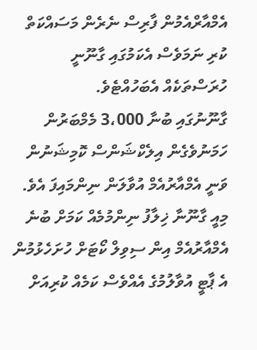އެމްއާރްއެމުން ފާރިސް ނެރެން މަސައްކަތް ކުރި ނަމަވެސް އެކަމުގައި ގާނޫނީ ހުރަސްތަކެއް އެބަހުއްޓެވެ.
ގާނޫނުގައި ބުނާ 3،000 މެމްބަރުން ހަމަނުވެގެން އިލެކްޝަންސް ކޮމިޝަނުން ވަނީ އެމްއާރުއެމް އުވާލަން ނިންމައިފަ އެވެ. މިއީ ގާނޫނާ ޚިލާފު ނިންމުމެއް ކަމަށް ބުނެ އެމްއާރުއެމް އިން ސިވިލް ކޯޓަށް ހުށަހެޅުމުން އެ ޕާޓީ އުވާލުމުގެ އެއްވެސް ކަމެއް ކުރިއަށް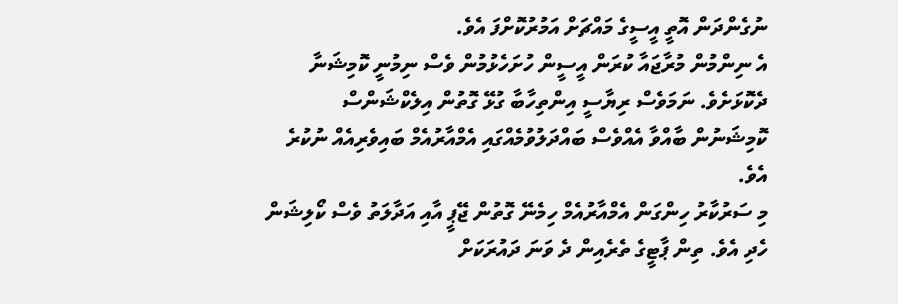ނުގެންދަން އޮތީ އީސީގެ މައްޗަށް އަމުރުކޮށްފަ އެވެ.
އެ ނިންމުން މުރާޖައާ ކުރަން އީސީން ހުށަހެޅުމުން ވެސް ނިމުނީ ކޮމިޝަނާ ދެކޮޅަށެވެ. ނަމަވެސް ރިޔާސީ އިންތިހާބާ ގުޅޭ ގޮތުން އިލެކްޝަންސް ކޮމިޝަނުން ބާއްވާ އެއްވެސް ބައްދަލުވުމެއްގައި އެމްއާރުއެމް ބައިވެރިއެއް ނުކުރެ އެވެ.
މި ސަރުކާރު ހިންގަން އެމްއާރުއެމް ހިމެނޭ ގޮތުން ޖޭޕީ އާއި އަދާލަތު ވެސް ކޯލިޝަން ހެދި އެވެ. ތިން ޕާޓީގެ ތެރެއިން ދެ ވަނަ ދައުރަކަށް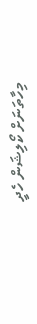މިހާތަނަށް ކޯލިޝަން ހެދީ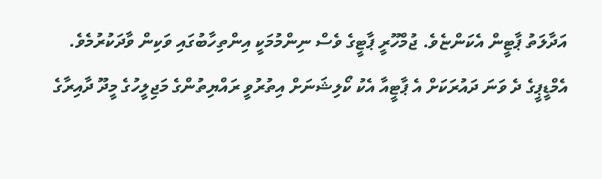އަދާލަތު ޕާޓީން އެކަންޏެވެ. ޖުމްހޫރީ ޕާޓީގެ ވެސް ނިންމުމަކީ އިންތިހާބުގައި ވަކިން ވާދަކުރުމެވެ.
އެމްޑީޕީގެ ދެ ވަނަ ދައުރަކަށް އެ ޕާޓީއާ އެކު ކޯލިޝަނަށް އިތުރުވީ ރައްޔިތުންގެ މަޖިލީހުގެ މީދޫ ދާއިރާގެ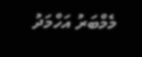މެމްބަރު އަހްމަދު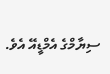ސިޔާމްގެ އެމްޑީއޭ އެވެ.